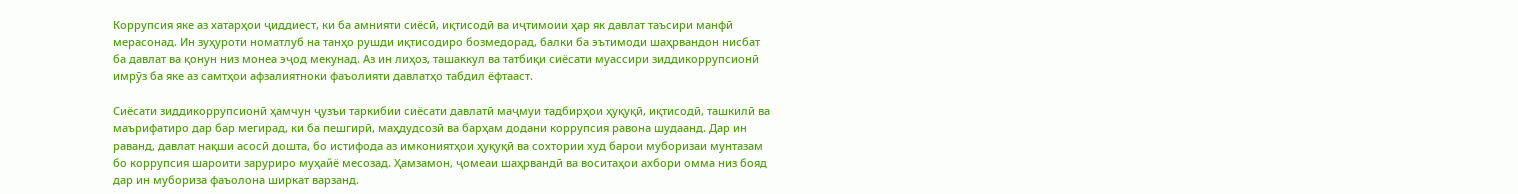Коррупсия яке аз хатарҳои ҷиддиест, ки ба амнияти сиёсӣ, иқтисодӣ ва иҷтимоии ҳар як давлат таъсири манфӣ мерасонад. Ин зуҳуроти номатлуб на танҳо рушди иқтисодиро бозмедорад, балки ба эътимоди шаҳрвандон нисбат ба давлат ва қонун низ монеа эҷод мекунад. Аз ин лиҳоз, ташаккул ва татбиқи сиёсати муассири зиддикоррупсионӣ имрӯз ба яке аз самтҳои афзалиятноки фаъолияти давлатҳо табдил ёфтааст.

Сиёсати зиддикоррупсионӣ ҳамчун ҷузъи таркибии сиёсати давлатӣ маҷмуи тадбирҳои ҳуқуқӣ, иқтисодӣ, ташкилӣ ва маърифатиро дар бар мегирад, ки ба пешгирӣ, маҳдудсозӣ ва барҳам додани коррупсия равона шудаанд. Дар ин раванд, давлат нақши асосӣ дошта, бо истифода аз имкониятҳои ҳуқуқӣ ва сохтории худ барои муборизаи мунтазам бо коррупсия шароити заруриро муҳайё месозад. Ҳамзамон, ҷомеаи шаҳрвандӣ ва воситаҳои ахбори омма низ бояд дар ин мубориза фаъолона ширкат варзанд.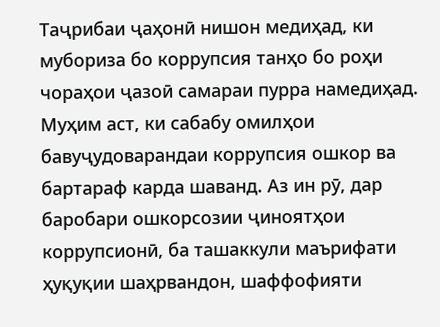Таҷрибаи ҷаҳонӣ нишон медиҳад, ки мубориза бо коррупсия танҳо бо роҳи чораҳои ҷазоӣ самараи пурра намедиҳад. Муҳим аст, ки сабабу омилҳои бавуҷудоварандаи коррупсия ошкор ва бартараф карда шаванд. Аз ин рӯ, дар баробари ошкорсозии ҷиноятҳои коррупсионӣ, ба ташаккули маърифати ҳуқуқии шаҳрвандон, шаффофияти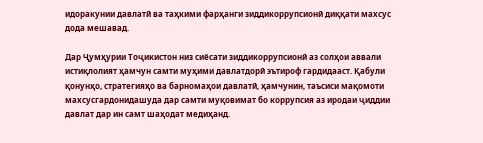идоракунии давлатӣ ва таҳкими фарҳанги зиддикоррупсионӣ диққати махсус дода мешавад.

Дар Ҷумҳурии Тоҷикистон низ сиёсати зиддикоррупсионӣ аз солҳои аввали истиқлолият ҳамчун самти муҳими давлатдорӣ эътироф гардидааст. Қабули қонунҳо, стратегияҳо ва барномаҳои давлатӣ, ҳамчунин, таъсиси мақомоти махсусгардонидашуда дар самти муқовимат бо коррупсия аз иродаи ҷиддии давлат дар ин самт шаҳодат медиҳанд.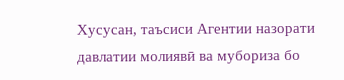Хусусан, таъсиси Агентии назорати давлатии молиявӣ ва мубориза бо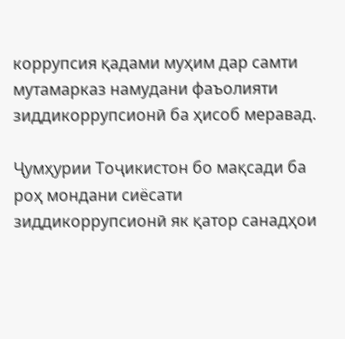коррупсия қадами муҳим дар самти мутамарказ намудани фаъолияти зиддикоррупсионӣ ба ҳисоб меравад.

Ҷумҳурии Тоҷикистон бо мақсади ба роҳ мондани сиёсати зиддикоррупсионӣ як қатор санадҳои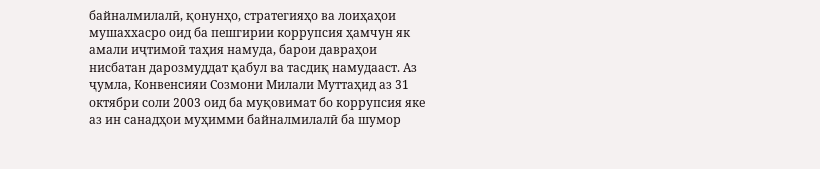байналмилалӣ, қонунҳо, стратегияҳо ва лоиҳаҳои мушаххасро оид ба пешгирии коррупсия ҳамчун як амали иҷтимоӣ таҳия намуда, барои давраҳои нисбатан дарозмуддат қабул ва тасдиқ намудааст. Аз ҷумла, Конвенсияи Созмони Милали Муттаҳид аз 31 октябри соли 2003 оид ба муқовимат бо коррупсия яке аз ин санадҳои муҳимми байналмилалӣ ба шумор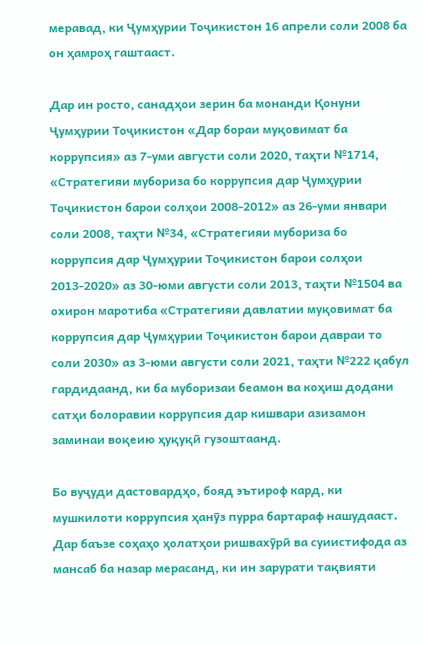меравад, ки Ҷумҳурии Тоҷикистон 16 апрели соли 2008 ба он ҳамроҳ гаштааст.

Дар ин росто, санадҳои зерин ба монанди Қонуни Ҷумҳурии Тоҷикистон «Дар бораи муқовимат ба коррупсия» аз 7-уми августи соли 2020, таҳти №1714, «Стратегияи мубориза бо коррупсия дар Ҷумҳурии Тоҷикистон барои солҳои 2008-2012» аз 26-уми январи соли 2008, таҳти №34, «Стратегияи мубориза бо коррупсия дар Ҷумҳурии Тоҷикистон барои солҳои 2013-2020» аз 30-юми августи соли 2013, таҳти №1504 ва охирон маротиба «Стратегияи давлатии муқовимат ба коррупсия дар Ҷумҳурии Тоҷикистон барои давраи то соли 2030» аз 3-юми августи соли 2021, таҳти №222 қабул гардидаанд, ки ба муборизаи беамон ва коҳиш додани сатҳи болоравии коррупсия дар кишвари азизамон заминаи воқеию ҳуқуқӣ гузоштаанд.

Бо вуҷуди дастовардҳо, бояд эътироф кард, ки мушкилоти коррупсия ҳанӯз пурра бартараф нашудааст. Дар баъзе соҳаҳо ҳолатҳои ришвахӯрӣ ва суиистифода аз мансаб ба назар мерасанд, ки ин зарурати тақвияти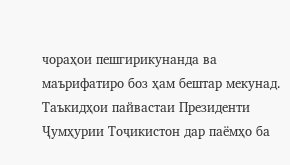чораҳои пешгирикунанда ва маърифатиро боз ҳам бештар мекунад. Таъкидҳои пайвастаи Президенти Ҷумҳурии Тоҷикистон дар паёмҳо ба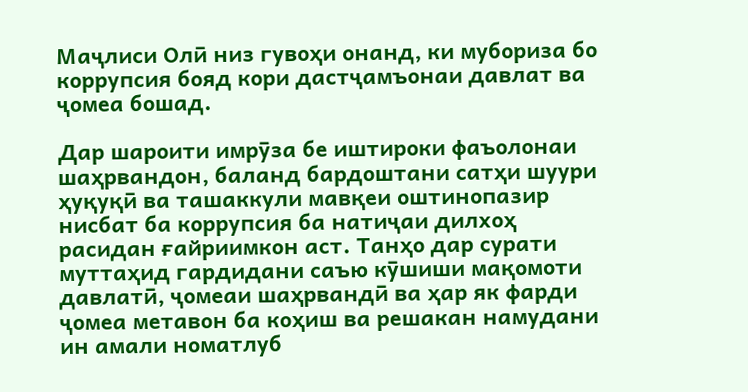Маҷлиси Олӣ низ гувоҳи онанд, ки мубориза бо коррупсия бояд кори дастҷамъонаи давлат ва ҷомеа бошад.

Дар шароити имрӯза бе иштироки фаъолонаи шаҳрвандон, баланд бардоштани сатҳи шуури ҳуқуқӣ ва ташаккули мавқеи оштинопазир нисбат ба коррупсия ба натиҷаи дилхоҳ расидан ғайриимкон аст. Танҳо дар сурати муттаҳид гардидани саъю кӯшиши мақомоти давлатӣ, ҷомеаи шаҳрвандӣ ва ҳар як фарди ҷомеа метавон ба коҳиш ва решакан намудани ин амали номатлуб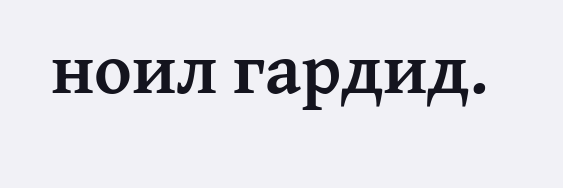ноил гардид.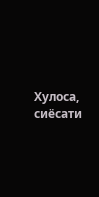Хулоса, сиёсати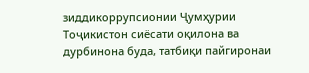зиддикоррупсионии Ҷумҳурии Тоҷикистон сиёсати оқилона ва дурбинона буда, татбиқи пайгиронаи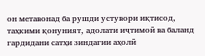он метавонад ба рушди устувори иқтисод, таҳкими қонуният, адолати иҷтимоӣ ва баланд гардидани сатҳи зиндагии аҳолӣ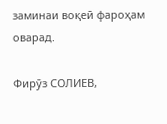заминаи воқеӣ фароҳам оварад.

Фирӯз СОЛИЕВ,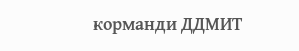корманди ДДМИТ